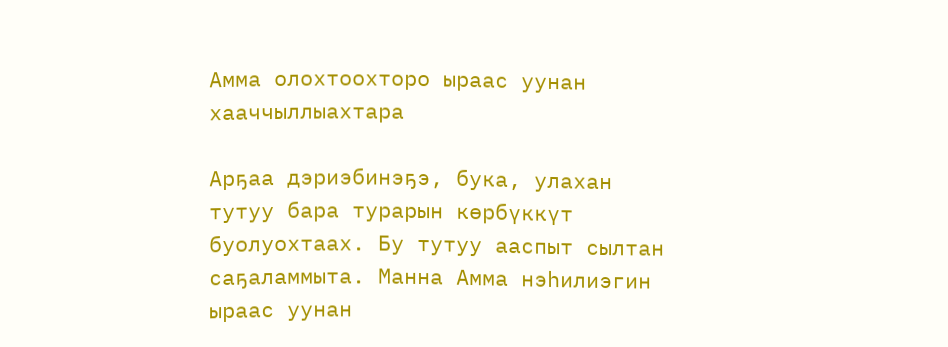Амма олохтоохторо ыраас уунан хааччыллыахтара

Арҕаа дэриэбинэҕэ, бука, улахан тутуу бара турарын көрбүккүт буолуохтаах. Бу тутуу ааспыт сылтан саҕаламмыта. Манна Амма нэһилиэгин ыраас уунан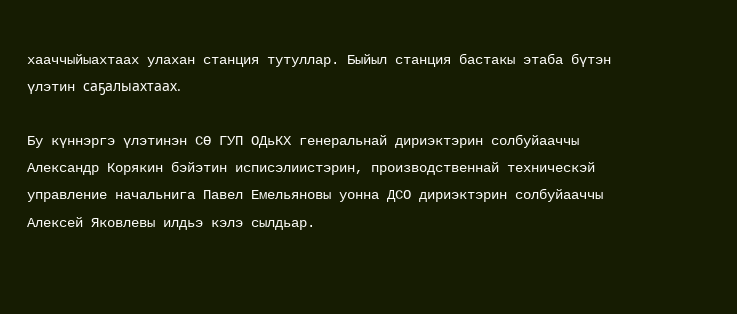хааччыйыахтаах улахан станция тутуллар. Быйыл станция бастакы этаба бүтэн  үлэтин саҕалыахтаах.

Бу күннэргэ үлэтинэн СӨ ГУП ОДьКХ генеральнай дириэктэрин солбуйааччы Александр Корякин бэйэтин исписэлиистэрин, производственнай техническэй управление начальнига Павел Емельяновы уонна ДСО дириэктэрин солбуйааччы Алексей Яковлевы илдьэ кэлэ сылдьар.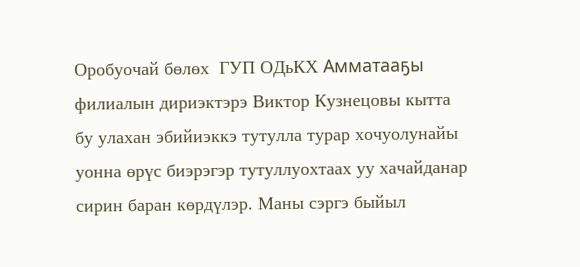Оробуочай бөлөх  ГУП ОДьКХ Амматааҕы филиалын дириэктэрэ Виктор Кузнецовы кытта бу улахан эбийиэккэ тутулла турар хочуолунайы  уонна өрүс биэрэгэр тутуллуохтаах уу хачайданар сирин баран көрдүлэр. Маны сэргэ быйыл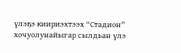үлэҕэ киириэхтээх “Стадион” хочуолунайыгар сылдьан үлэ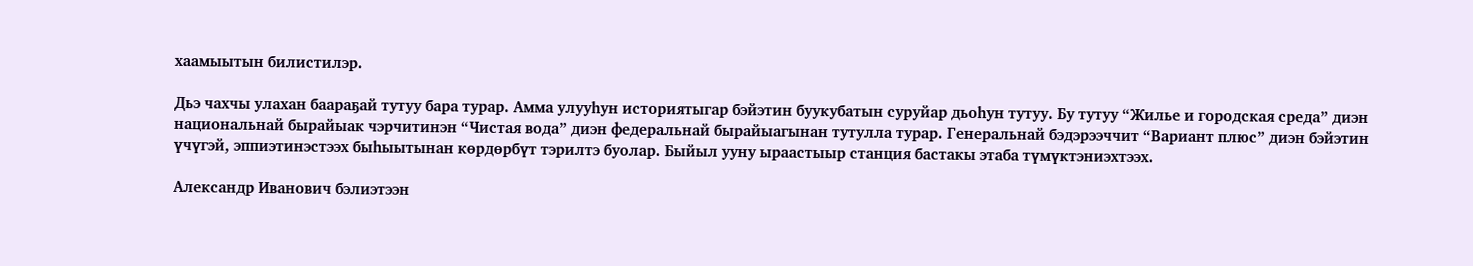хаамыытын билистилэр.

Дьэ чахчы улахан баараҕай тутуу бара турар. Амма улууһун историятыгар бэйэтин буукубатын суруйар дьоһун тутуу. Бу тутуу “Жилье и городская среда” диэн национальнай бырайыак чэрчитинэн “Чистая вода” диэн федеральнай бырайыагынан тутулла турар. Генеральнай бэдэрээччит “Вариант плюс” диэн бэйэтин үчүгэй, эппиэтинэстээх быһыытынан көрдөрбүт тэрилтэ буолар. Быйыл ууну ыраастыыр станция бастакы этаба түмүктэниэхтээх.

Александр Иванович бэлиэтээн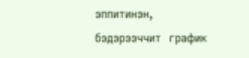эппитинэн,  бэдэрээччит  график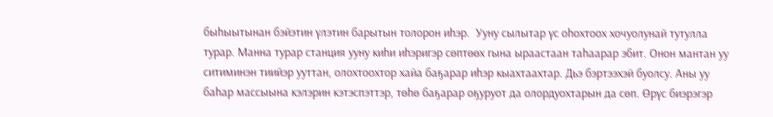быһыытынан бэйэтин үлэтин барытын толорон иһэр.  Ууну сылытар үс оһохтоох хочуолунай тутулла турар. Манна турар станция ууну киһи иһэригэр сөптөөх гына ыраастаан таһаарар эбит. Онон мантан уу ситиминэн тиийэр ууттан, олохтоохтор хайа баҕарар иһэр кыахтаахтар. Дьэ бэртээхэй буолсу. Аны уу баһар массыына кэлэрин кэтэспэттэр, төһө баҕарар оҕуруот да олордуохтарын да сөп. Өрүс биэрэгэр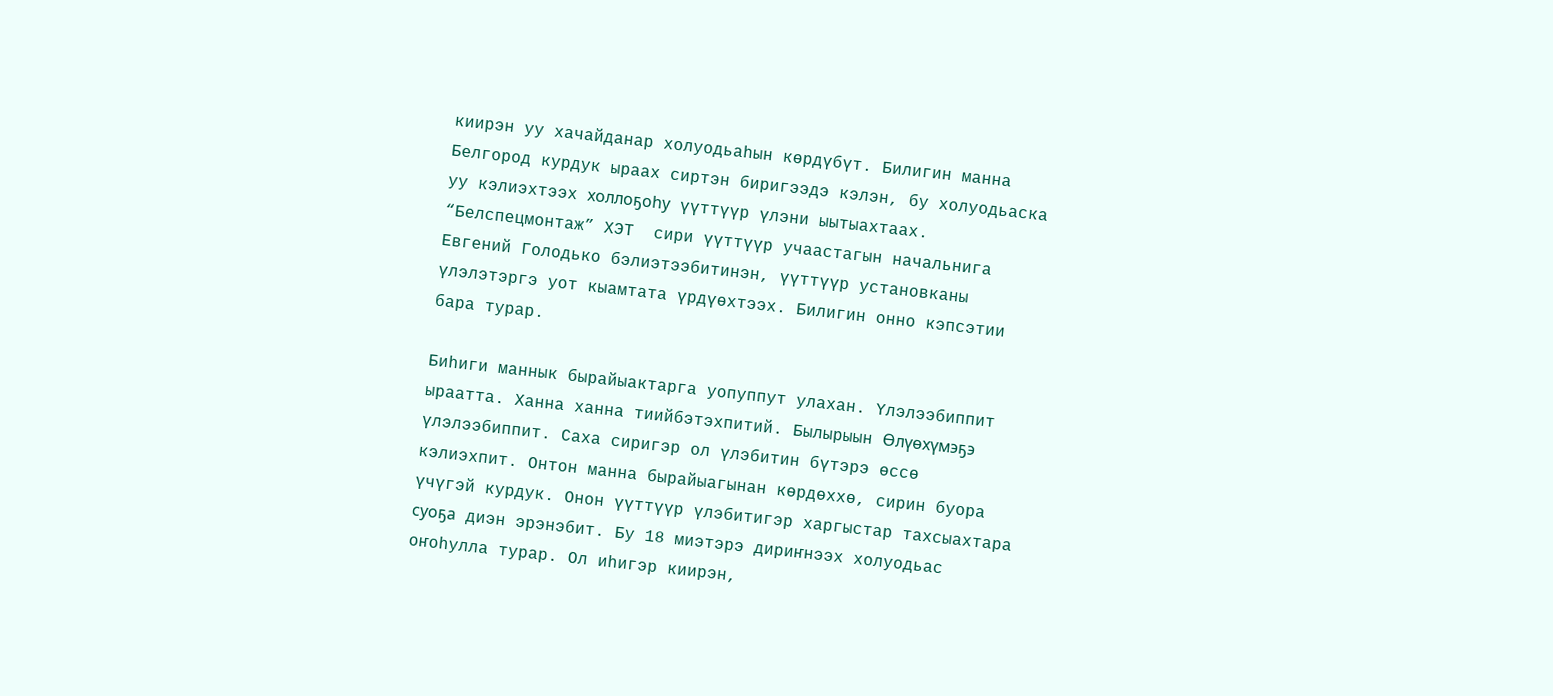киирэн уу хачайданар холуодьаһын көрдүбүт. Билигин манна Белгород курдук ыраах сиртэн биригээдэ кэлэн, бу холуодьаска уу кэлиэхтээх холлоҕоһу үүттүүр үлэни ыытыахтаах. “Белспецмонтаж” ХЭТ  сири үүттүүр учаастагын начальнига Евгений Голодько бэлиэтээбитинэн, үүттүүр установканы үлэлэтэргэ уот кыамтата үрдүөхтээх. Билигин онно кэпсэтии бара турар.

Биһиги маннык бырайыактарга уопуппут улахан. Үлэлээбиппит ыраатта. Ханна ханна тиийбэтэхпитий. Былырыын Өлүөхүмэҕэ үлэлээбиппит. Саха сиригэр ол үлэбитин бүтэрэ өссө кэлиэхпит. Онтон манна бырайыагынан көрдөххө, сирин буора үчүгэй курдук. Онон үүттүүр үлэбитигэр харгыстар тахсыахтара суоҕа диэн эрэнэбит. Бу 18 миэтэрэ дириҥнээх холуодьас  оҥоһулла турар. Ол иһигэр киирэн,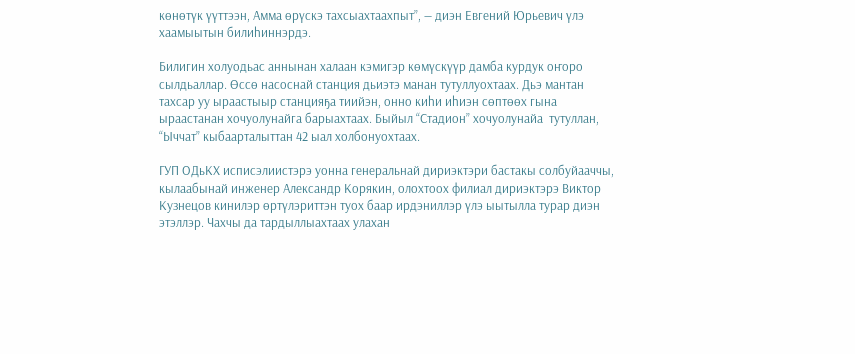көнөтүк үүттээн, Амма өрүскэ тахсыахтаахпыт”, — диэн Евгений Юрьевич үлэ хаамыытын билиһиннэрдэ.

Билигин холуодьас аннынан халаан кэмигэр көмүскүүр дамба курдук оҥоро сылдьаллар. Өссө насоснай станция дьиэтэ манан тутуллуохтаах. Дьэ мантан тахсар уу ыраастыыр станцияҕа тиийэн, онно киһи иһиэн сөптөөх гына ыраастанан хочуолунайга барыахтаах. Быйыл “Стадион” хочуолунайа  тутуллан, “Ыччат” кыбаарталыттан 42 ыал холбонуохтаах.

ГУП ОДьКХ исписэлиистэрэ уонна генеральнай дириэктэри бастакы солбуйааччы, кылаабынай инженер Александр Корякин, олохтоох филиал дириэктэрэ Виктор Кузнецов кинилэр өртүлэриттэн туох баар ирдэниллэр үлэ ыытылла турар диэн этэллэр. Чахчы да тардыллыахтаах улахан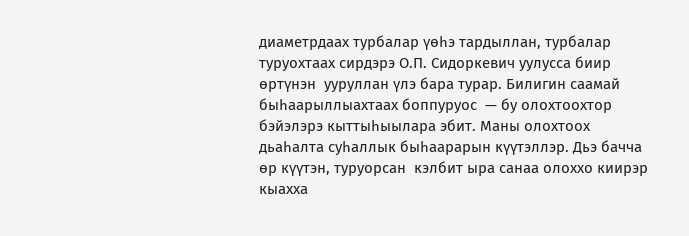диаметрдаах турбалар үөһэ тардыллан, турбалар туруохтаах сирдэрэ О.П. Сидоркевич уулусса биир өртүнэн  ууруллан үлэ бара турар. Билигин саамай быһаарыллыахтаах боппуруос  — бу олохтоохтор бэйэлэрэ кыттыһыылара эбит. Маны олохтоох дьаһалта суһаллык быһаарарын күүтэллэр. Дьэ бачча өр күүтэн, туруорсан  кэлбит ыра санаа олоххо киирэр кыахха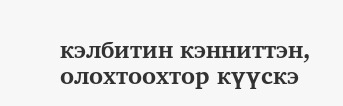кэлбитин кэнниттэн, олохтоохтор күүскэ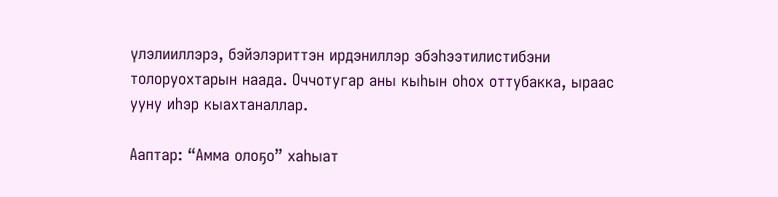үлэлииллэрэ, бэйэлэриттэн ирдэниллэр эбэһээтилистибэни толоруохтарын наада. Оччотугар аны кыһын оһох оттубакка, ыраас ууну иһэр кыахтаналлар.

Ааптар: “Амма олоҕо” хаһыат